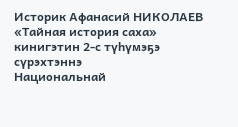Историк Афанасий НИКОЛАЕВ «Тайная история саха» кинигэтин 2-с түһүмэҕэ сүрэхтэннэ
Национальнай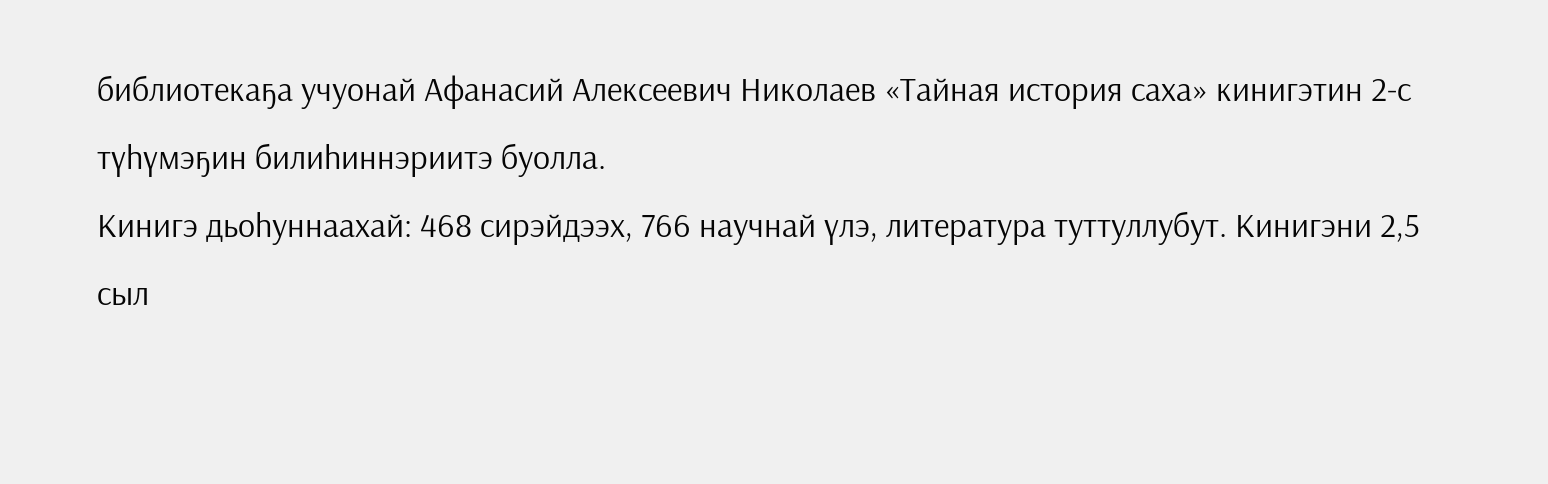библиотекаҕа учуонай Афанасий Алексеевич Николаев «Тайная история саха» кинигэтин 2-с түһүмэҕин билиһиннэриитэ буолла.
Кинигэ дьоһуннаахай: 468 сирэйдээх, 766 научнай үлэ, литература туттуллубут. Кинигэни 2,5 сыл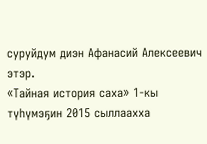суруйдум диэн Афанасий Алексеевич этэр.
«Тайная история саха» 1-кы түһүмэҕин 2015 сыллаахха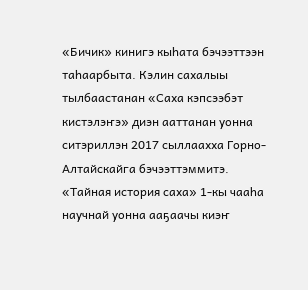«Бичик» кинигэ кыһата бэчээттээн таһаарбыта. Кэлин сахалыы тылбаастанан «Саха кэпсээбэт кистэлэҥэ» диэн ааттанан уонна ситэриллэн 2017 сыллаахха Горно-Алтайскайга бэчээттэммитэ.
«Тайная история саха» 1-кы чааһа научнай уонна ааҕаачы киэҥ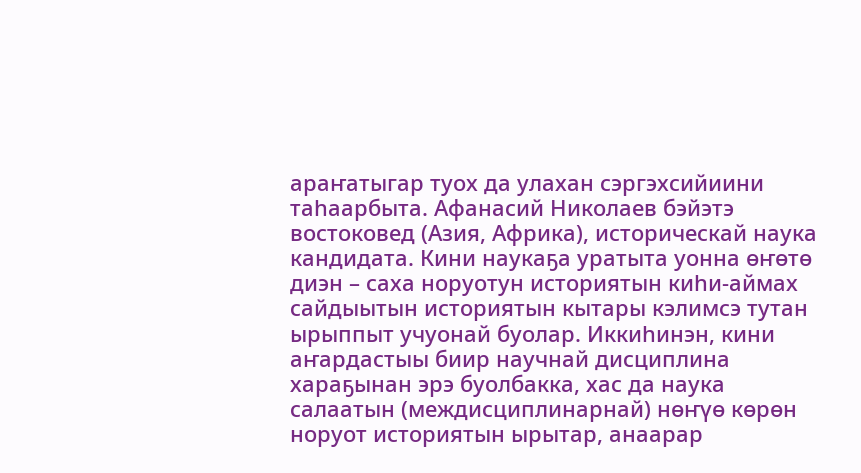араҥатыгар туох да улахан сэргэхсийиини таһаарбыта. Афанасий Николаев бэйэтэ востоковед (Азия, Африка), историческай наука кандидата. Кини наукаҕа уратыта уонна өҥөтө диэн – саха норуотун историятын киһи-аймах сайдыытын историятын кытары кэлимсэ тутан ырыппыт учуонай буолар. Иккиһинэн, кини аҥардастыы биир научнай дисциплина хараҕынан эрэ буолбакка, хас да наука салаатын (междисциплинарнай) нөҥүө көрөн норуот историятын ырытар, анаарар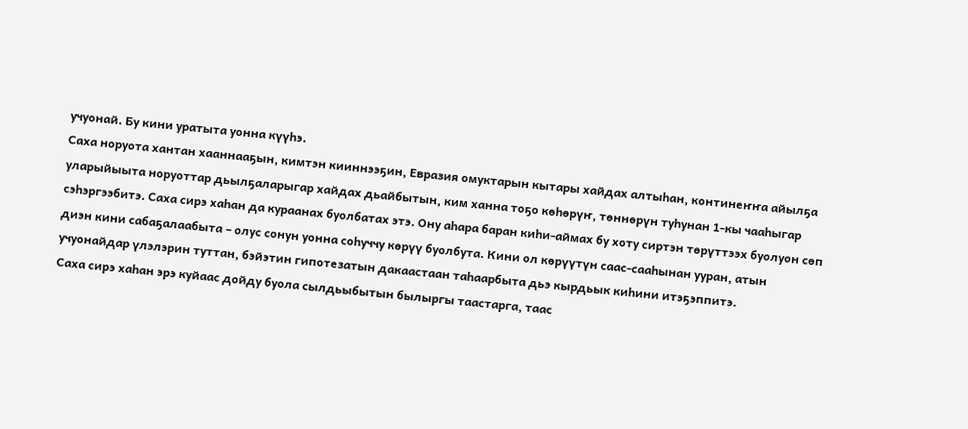учуонай. Бу кини уратыта уонна күүһэ.
Саха норуота хантан хааннааҕын, кимтэн кииннээҕин, Евразия омуктарын кытары хайдах алтыһан, континеҥҥа айылҕа уларыйыыта норуоттар дьылҕаларыгар хайдах дьайбытын, ким ханна тоҕо көһөрүҥ, төннөрүн туһунан 1-кы чааһыгар сэһэргээбитэ. Саха сирэ хаһан да кураанах буолбатах этэ. Ону аһара баран киһи-аймах бу хоту сиртэн төрүттээх буолуон сөп диэн кини сабаҕалаабыта – олус сонун уонна соһуччу көрүү буолбута. Кини ол көрүүтүн саас-сааһынан ууран, атын учуонайдар үлэлэрин туттан, бэйэтин гипотезатын дакаастаан таһаарбыта дьэ кырдьык киһини итэҕэппитэ.
Саха сирэ хаһан эрэ куйаас дойду буола сылдьыбытын былыргы таастарга, таас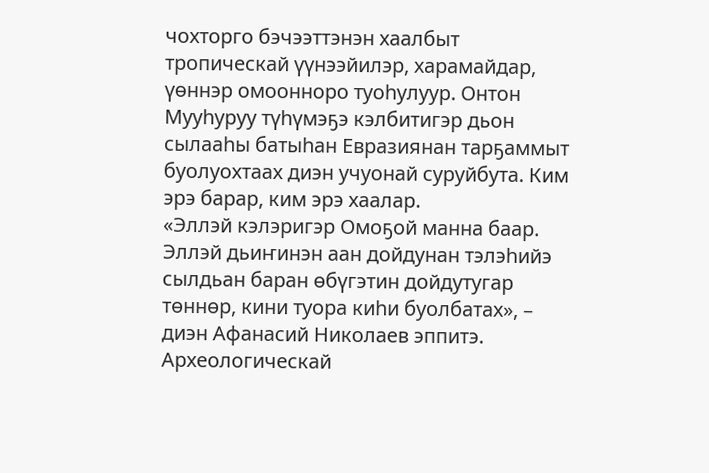чохторго бэчээттэнэн хаалбыт тропическай үүнээйилэр, харамайдар, үөннэр омоонноро туоһулуур. Онтон Мууһуруу түһүмэҕэ кэлбитигэр дьон сылааһы батыһан Евразиянан тарҕаммыт буолуохтаах диэн учуонай суруйбута. Ким эрэ барар, ким эрэ хаалар.
«Эллэй кэлэригэр Омоҕой манна баар. Эллэй дьиҥинэн аан дойдунан тэлэһийэ сылдьан баран өбүгэтин дойдутугар төннөр, кини туора киһи буолбатах», – диэн Афанасий Николаев эппитэ.
Археологическай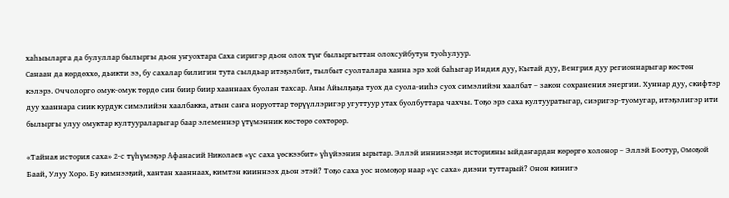хаһыыларга да булуллар былыргы дьон уҥуохтара Саха сиригэр дьон олох түҥ былыргыттан олохсуйбутун туоһулуур.
Санаан да көрдөххө, дьикти ээ, бу сахалар билигин тута сылдьар итэҕэлбит, тылбыт суолталара ханна эрэ хой баһыгар Индия дуу, Кытай дуу, Венгрия дуу регионнарыгар көстөн кэлэрэ. Оччолорго омук-омук төрдө син биир биир хааннаах буолан тахсар. Аны Айылҕаҕа туох да суола-ииһэ суох симэлийэн хаалбат – закон сохранения энергии. Хуннар дуу, скифтэр дуу хааннара сиик курдук симэлийэн хаалбакка, атын саҥа норуоттар төрүүллэригэр угуттуур утах буолбуттара чахчы. Тоҕо эрэ саха култууратыгар, сиэригэр-туомугар, итэҕэлигэр ити былыргы улуу омуктар култуураларыгар баар элеменнэр үтүмэнник көстөрө сөхтөрөр.

«Тайная история саха» 2-с түһүмэҕэр Афанасий Николаев «үс саха үөскээбит» үһүйээнин ырытар. Эллэй иннинээҕи историяны ыйдаҥардан көрөргө холонор – Эллэй Боотур, Омоҕой Баай, Улуу Хоро. Бу кимнээҕий, хантан хааннаах, кимтэн кииннээх дьон этэй? Тоҕо саха уос номоҕор наар «үс саха» диэни туттарый? Онон кинигэ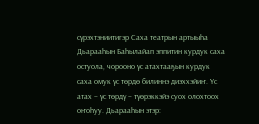сүрэхтэниитигэр Саха театрын артыыһа Дьарааһын Баһылайап эппитин курдук саха остуола, чорооно үс атахтааҕын курдук саха омук үс төрдө билиннэ диэххэйиҥ. Үс атах – үс төрдү – түөрэккэйэ суох олохтоох оҥоһуу. Дьарааһын этэр: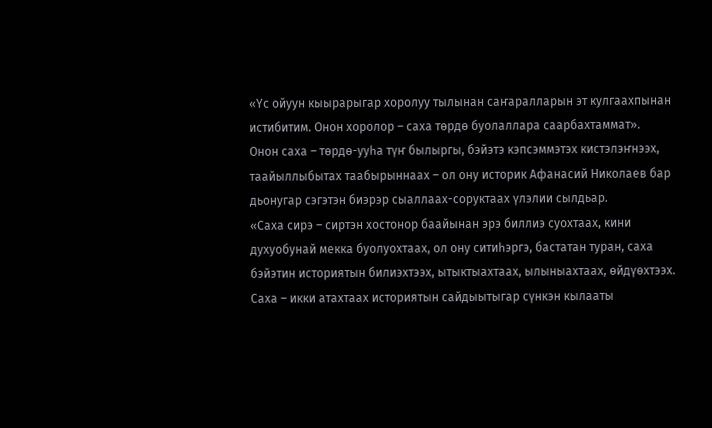«Үс ойуун кыырарыгар хоролуу тылынан саҥаралларын эт кулгаахпынан истибитим. Онон хоролор – саха төрдө буолаллара саарбахтаммат».
Онон саха – төрдө-ууһа түҥ былыргы, бэйэтэ кэпсэммэтэх кистэлэҥнээх, таайыллыбытах таабырыннаах – ол ону историк Афанасий Николаев бар дьонугар сэгэтэн биэрэр сыаллаах-соруктаах үлэлии сылдьар.
«Саха сирэ – сиртэн хостонор баайынан эрэ биллиэ суохтаах, кини духуобунай мекка буолуохтаах, ол ону ситиһэргэ, бастатан туран, саха бэйэтин историятын билиэхтээх, ытыктыахтаах, ылыныахтаах, өйдүөхтээх. Саха – икки атахтаах историятын сайдыытыгар сүнкэн кылааты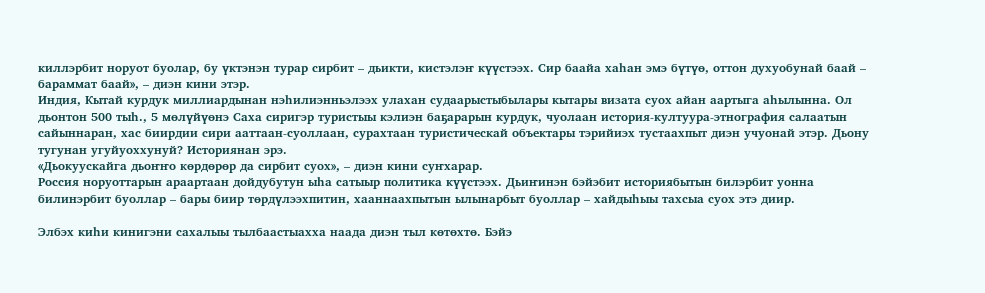киллэрбит норуот буолар, бу үктэнэн турар сирбит – дьикти, кистэлэҥ күүстээх. Сир баайа хаһан эмэ бүтүө, оттон духуобунай баай – бараммат баай», – диэн кини этэр.
Индия, Кытай курдук миллиардынан нэһилиэнньэлээх улахан судаарыстыбылары кытары визата суох айан аартыга аһылынна. Ол дьонтон 500 тыһ., 5 мөлүйүөнэ Саха сиригэр туристыы кэлиэн баҕарарын курдук, чуолаан история-култуура-этнография салаатын сайыннаран, хас биирдии сири ааттаан-суоллаан, сурахтаан туристическай объектары тэрийиэх тустаахпыт диэн учуонай этэр. Дьону тугунан угуйуоххунуй? Историянан эрэ.
«Дьокуускайга дьоҥҥо көрдөрөр да сирбит суох», – диэн кини суҥхарар.
Россия норуоттарын араартаан дойдубутун ыһа сатыыр политика күүстээх. Дьиҥинэн бэйэбит историябытын билэрбит уонна билинэрбит буоллар – бары биир төрдүлээхпитин, хааннаахпытын ылынарбыт буоллар – хайдыһыы тахсыа суох этэ диир.

Элбэх киһи кинигэни сахалыы тылбаастыахха наада диэн тыл көтөхтө. Бэйэ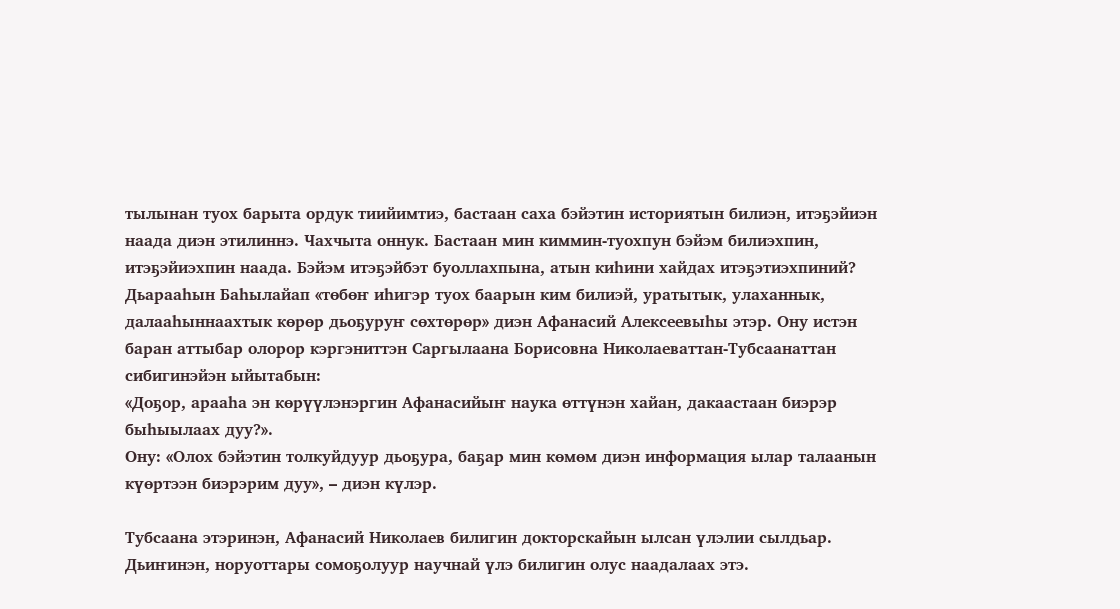тылынан туох барыта ордук тиийимтиэ, бастаан саха бэйэтин историятын билиэн, итэҕэйиэн наада диэн этилиннэ. Чахчыта оннук. Бастаан мин киммин-туохпун бэйэм билиэхпин, итэҕэйиэхпин наада. Бэйэм итэҕэйбэт буоллахпына, атын киһини хайдах итэҕэтиэхпиний?
Дьарааһын Баһылайап «төбөҥ иһигэр туох баарын ким билиэй, уратытык, улаханнык, далааһыннаахтык көрөр дьоҕуруҥ сөхтөрөр» диэн Афанасий Алексеевыһы этэр. Ону истэн баран аттыбар олорор кэргэниттэн Саргылаана Борисовна Николаеваттан-Тубсаанаттан сибигинэйэн ыйытабын:
«Доҕор, арааһа эн көрүүлэнэргин Афанасийыҥ наука өттүнэн хайан, дакаастаан биэрэр быһыылаах дуу?».
Ону: «Олох бэйэтин толкуйдуур дьоҕура, баҕар мин көмөм диэн информация ылар талаанын күөртээн биэрэрим дуу», – диэн күлэр.

Тубсаана этэринэн, Афанасий Николаев билигин докторскайын ылсан үлэлии сылдьар. Дьиҥинэн, норуоттары сомоҕолуур научнай үлэ билигин олус наадалаах этэ.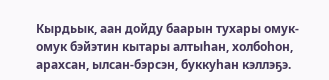Кырдьык, аан дойду баарын тухары омук-омук бэйэтин кытары алтыһан, холбоһон, арахсан, ылсан-бэрсэн, буккуһан кэллэҕэ.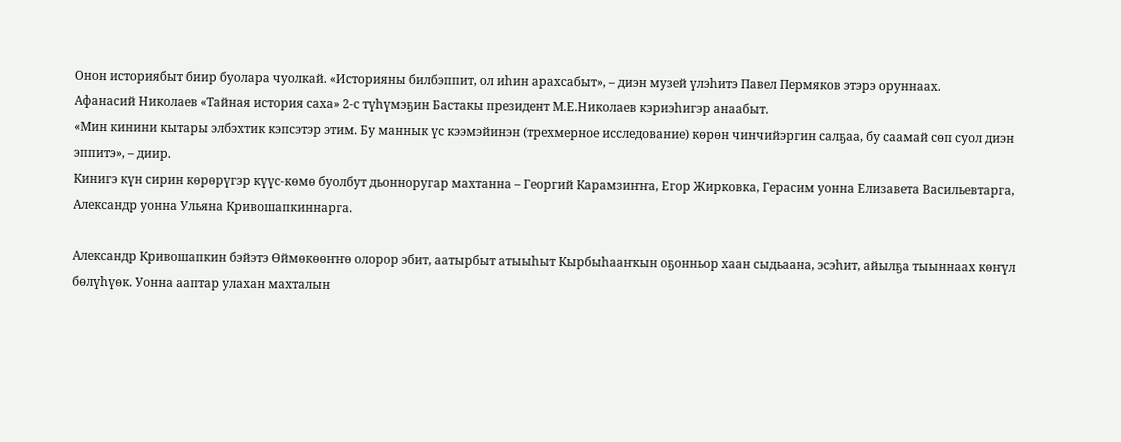Онон историябыт биир буолара чуолкай. «Историяны билбэппит, ол иһин арахсабыт», – диэн музей үлэһитэ Павел Пермяков этэрэ оруннаах.
Афанасий Николаев «Тайная история саха» 2-с түһүмэҕин Бастакы президент М.Е.Николаев кэриэһигэр анаабыт.
«Мин кинини кытары элбэхтик кэпсэтэр этим. Бу маннык үс кээмэйинэн (трехмерное исследование) көрөн чинчийэргин салҕаа, бу саамай сөп суол диэн эппитэ», – диир.
Кинигэ күн сирин көрөрүгэр күүс-көмө буолбут дьонноругар махтанна – Георгий Карамзиҥҥа, Егор Жирковка, Герасим уонна Елизавета Васильевтарга, Александр уонна Ульяна Кривошапкиннарга.

Александр Кривошапкин бэйэтэ Өймөкөөҥҥө олорор эбит, аатырбыт атыыһыт Кырбыһааҥкын оҕонньор хаан сыдьаана, эсэһит, айылҕа тыыннаах көҥүл бөлүһүөк. Уонна ааптар улахан махталын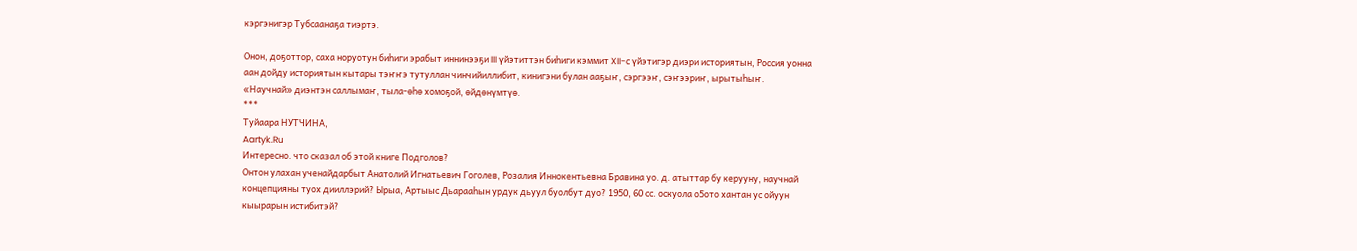кэргэнигэр Тубсаанаҕа тиэртэ.

Онон, доҕоттор, саха норуотун биһиги эрабыт иннинээҕи III үйэтиттэн биһиги кэммит XII-с үйэтигэр диэри историятын, Россия уонна аан дойду историятын кытары тэҥҥэ тутуллан чинчийиллибит, кинигэни булан ааҕыҥ, сэргээҥ, сэҥээриҥ, ырытыһыҥ.
«Научнай» диэнтэн саллымаҥ, тыла-өһө хомоҕой, өйдөнүмтүө.
***
Туйаара НУТЧИНА,
Aartyk.Ru
Интересно. что сказал об этой книге Подголов?
Онтон улахан ученайдарбыт Анатолий Игнатьевич Гоголев, Розалия Иннокентьевна Бравина уо. д. атыттар бу керууну, научнай концепцияны туох дииллэрий? Ырыа, Артыыс Дьарааhын урдук дьуул буолбут дуо? 1950, 60 сс. оскуола о5ото хантан ус ойуун кыырарын истибитэй?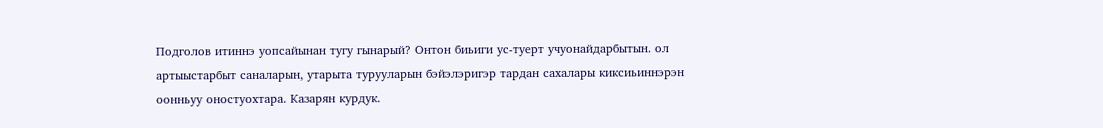Подголов итиннэ уопсайынан тугу гынарый? Онтон биьиги ус-туерт учуонайдарбытын. ол артыыстарбыт саналарын, утарыта турууларын бэйэлэригэр тардан сахалары киксиьиннэрэн оонньуу оностуохтара. Казарян курдук.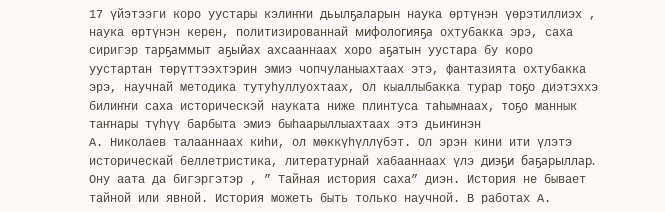17 үйэтээги коро уустары кэлиҥҥи дьылҕаларын наука өртүнэн үөрэтиллиэх , наука өртүнэн керен, политизированнай мифологияҕа охтубакка эрэ, саха сиригэр тарҕаммыт аҕыйах ахсааннаах хоро аҕатын уустара бу коро уустартан төрүттээхтэрин эмиэ чопчуланыахтаах этэ, фантазията охтубакка эрэ, научнай методика тутуһуллуохтаах, Ол кыаллыбакка турар тоҕо диэтэххэ билиҥҥи саха историческэй науката ниже плинтуса таһымнаах, тоҕо маннык таҥнары түһүү барбыта эмиэ быһаарыллыахтаах этэ дьиҥинэн
А. Николаев талааннаах киһи, ол мөккүһүллүбэт. Ол эрэн кини ити үлэтэ историческай беллетристика, литературнай хабааннаах үлэ диэҕи баҕарыллар. Ону аата да бигэргэтэр , ” Тайная история саха” диэн. История не бывает тайной или явной. История можеть быть только научной. В работах А.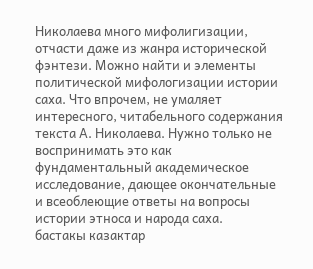Николаева много мифолигизации, отчасти даже из жанра исторической фэнтези. Можно найти и элементы политической мифологизации истории саха. Что впрочем, не умаляет интересного, читабельного содержания текста А. Николаева. Нужно только не воспринимать это как фундаментальный академическое исследование, дающее окончательные и всеоблеющие ответы на вопросы истории этноса и народа саха.
бастакы казактар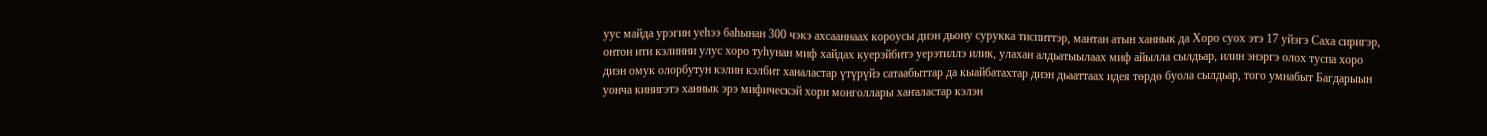уус майда урэгин уеhээ баhынан 300 чэкэ ахсааннаах короусы диэн дьону сурукка тиспиттэр, мантан атын ханнык да Хоро суох этэ 17 уйэгэ Саха сиригэр, онтон ити кэлинни улус хоро туhунан миф хайдах куерэйбитэ уерэтиллэ илик, улахан алдьатыылаах миф айылла сылдьар, илин энэргэ олох туспа хоро диэн омук олорбутун кэлин кэлбит ханаластар үтүрүйэ сатаабыттар да кыайбатахтар диэн дьааттаах идея төрдө буола сылдьар, того умнабыт Багдарыын уонча кинигэтэ ханнык эрэ мифическэй хори монголлары хаҥаластар кэлэн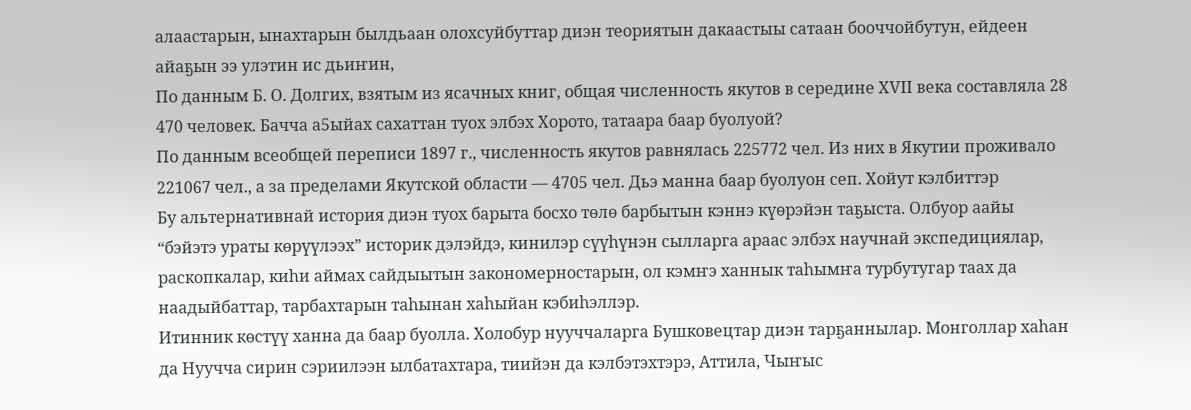алаастарын, ынахтарын былдьаан олохсуйбуттар диэн теориятын дакаастыы сатаан бооччойбутун, ейдеен айаҕын ээ улэтин ис дьиҥин,
По данным Б. О. Долгих, взятым из ясачных книг, общая численность якутов в середине XVII века составляла 28 470 человек. Бачча а5ыйах сахаттан туох элбэх Хорото, татаара баар буолуой?
По данным всеобщей переписи 1897 г., численность якутов равнялась 225772 чел. Из них в Якутии проживало 221067 чел., а за пределами Якутской области — 4705 чел. Дьэ манна баар буолуон сеп. Хойут кэлбиттэр
Бу альтернативнай история диэн туох барыта босхо төлө барбытын кэннэ күөрэйэн таҕыста. Олбуор аайы “бэйэтэ ураты көрүүлээх” историк дэлэйдэ, кинилэр сүүһүнэн сылларга араас элбэх научнай экспедициялар, раскопкалар, киһи аймах сайдыытын закономерностарын, ол кэмҥэ ханнык таһымҥа турбутугар таах да наадыйбаттар, тарбахтарын таһынан хаһыйан кэбиһэллэр.
Итинник көстүү ханна да баар буолла. Холобур нууччаларга Бушковецтар диэн тарҕаннылар. Монголлар хаһан да Нуучча сирин сэриилээн ылбатахтара, тиийэн да кэлбэтэхтэрэ, Аттила, Чыҥыс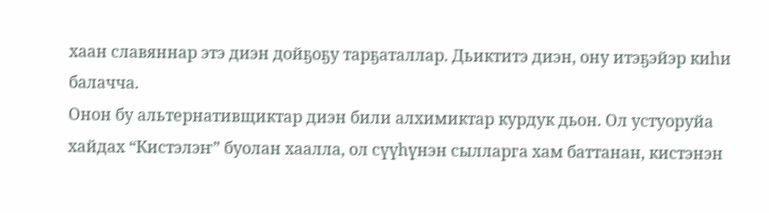хаан славяннар этэ диэн дойҕоҕу тарҕаталлар. Дьиктитэ диэн, ону итэҕэйэр киһи балачча.
Онон бу альтернативщиктар диэн били алхимиктар курдук дьон. Ол устуоруйа хайдах “Кистэлэҥ” буолан хаалла, ол сүүһүнэн сылларга хам баттанан, кистэнэн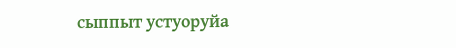сыппыт устуоруйа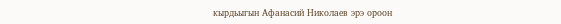кырдьыгын Афанасий Николаев эрэ ороон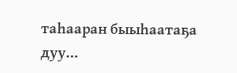таһааран быыһаатаҕа дуу…